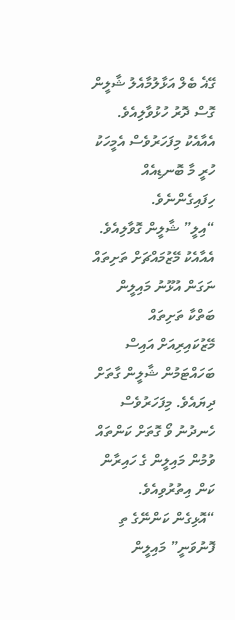ގޭޣެ ބެލް އަޅާލުމާއެލު ޝާލީން ގޮސް ދޮރު ހުޅުވާލިއެވެ. އެއާއެކު މިފަހަރުވެސް އެމީހަކު ހުރީ މާ ބޮނޑިއެއް ހިފައިގެންނެވެ.
“އިލީ” ޝާލީން ގޮވާލިއެވެ. އެއާއެކު މޭޒުމައްޗަށް ތަށިތައް ނަގަން އުޅޫނު މައިލީން ބަތްކާ ތަށިތައް މޭޒުކައިރިއަށް އައިސް ބަހައްޓަމުން ޝާލީން ގާތަށް ދިޔައެވެ. މިފަހަރުވެސް ހެނދުނު ވޯ ގޮތަށް ކަންތައް ވުމުން މައިލީން ގެ ހައިރާން ކަން އިތުރުވިއެވެ.
“އޮޅިގެން ކަންނޭގެ ތި ފޮނުވަނީ” މައިލީން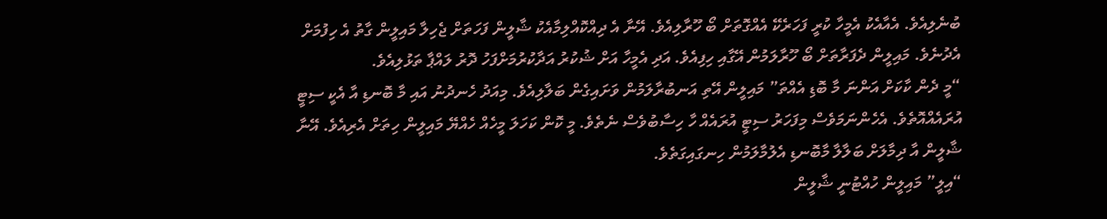ބުނެލިއެވެ. އެއާއެކު އެމީހާ ކުރީ ފަހަރެކޭ އެއްގޮތަށް ބޯ ހޫރާލިއެވެ. އޭނާ އެ ދިއްކޮއްލިމާއެކު ޝާލީން ފަހަތަށް ޖެހިލާ މައިލީން ގާތު އެ ހިފުމަށް އެދުނެވެ. މައިލީން ދެފަރާތަށް ބޯ ހޫރާލަމުން އޭގާއި ހިފިއެވެ. އަދި އެމީހާ އަށް ޝުކުރު އަދާކުރުމަށްފަހު ދޮރު ލައްޕާ ތަޅުލިއެވެ.
“މީ ދެން ކާކަށް އަންނަ މާ ބޮޑި އެއްތަ” މައިލީން އޭތި އަނބުރާލަމުން ވަށައިގެން ބަލާލިއެވެ. މިއަދު ހެނދުނު އައި މާ ބޮނޑި އާ އެކީ ސިޓީ އުރައެއްއޮތެވެ. އެހެންނަމަވެސް މިފަހަރު ސިޓީ އުރައެއް ހާ ހިސާބުވެސް ނެތެވެ. މީ ކޮން ކަހަލަ މީހެއް ހެއްޔޭ މައިލީން ހިތަށް އެރިއެވެ. އޭނާ ޝާލީން އާ ދިމާލަށް ބަލާލާ މާބޮނޑި އެލުމާލަމުން ހިނގައިގަތެވެ.
“އިލީ” މައިލީން ހުއްޓުނީ ޝާލީން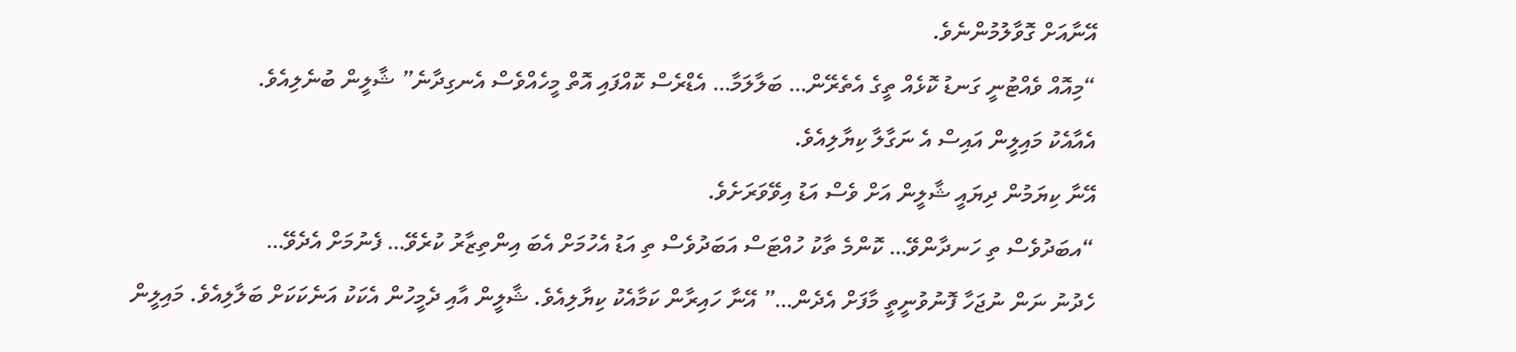އޭނާއަށް ގޮވާލުމުންނެވެ.
“މިއޮއް ވެއްޓުނީ ގަނޑު ކޮޅެއް ތީގެ އެތެރޭން… ބަލާލަމާ… އެޑްރެސް ކޮއްފައި އޮތް މީހެއްވެސް އެނގިދާނެ” ޝާލީން ބުނެލިއެވެ.
އެއާއެކު މައިލީން އައިސް އެ ނަގާލާ ކިޔާލިއެވެ.
އޭނާ ކިޔަމުން ދިޔައީ ޝާލީން އަށް ވެސް އަޑު އިވޭވަރަށެވެ.
“އބަދުވެސް ތި ހަނދާންވޭ… ކޮންމެ ތާކު ހުއްޓަސް އަބަދުވެސް ތި އަޑު އެހުމަށް އެބަ އިންތިޒާރު ކުރެވޭ… ފެނުމަށް އެދެވޭ…
ހެދުނު ނަން ނުޖަހާ ފޮނުވުނީތީ މާފަށް އެދެން…” އޭނާ ހައިރާން ކަމާއެކު ކިޔާލިއެވެ. ޝާލީން އާއި ދެމީހުން އެކަކު އަނެކަކަށް ބަލާލިއެވެ. މައިލީން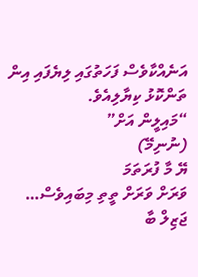އަނެއްކާވެސް ފަހަތުގައި ލިޔެފައި އިން ތަންކޮޅު ކިޔާލިއެވެ.
“މައިލީން އަށް”
(ނުނިމޭ)
ޔޭ މާ ފުރަތަމަ
ވަރަށް ވަރަށް ތީތި މިބައިވެސް…
ޖަޒިލް ބާ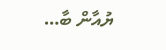ޔުއާން ބާ…